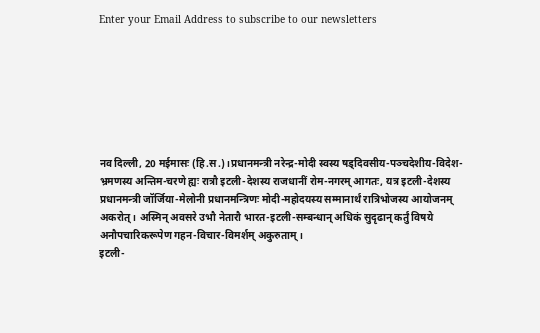Enter your Email Address to subscribe to our newsletters







नव दिल्ली, 20 मईमासः (हि.स.)।प्रधानमन्त्री नरेन्द्र-मोदी स्वस्य षड्दिवसीय-पञ्चदेशीय-विदेश-भ्रमणस्य अन्तिम-चरणे ह्यः रात्रौ इटली-देशस्य राजधानीं रोम-नगरम् आगतः, यत्र इटली-देशस्य प्रधानमन्त्री जॉर्जिया-मेलोनी प्रधानमन्त्रिणः मोदी-महोदयस्य सम्मानार्थं रात्रिभोजस्य आयोजनम् अकरोत्। अस्मिन् अवसरे उभौ नेतारौ भारत-इटली-सम्बन्धान् अधिकं सुदृढान् कर्तुं विषये अनौपचारिकरूपेण गहन-विचार-विमर्शम् अकुरुताम्।
इटली-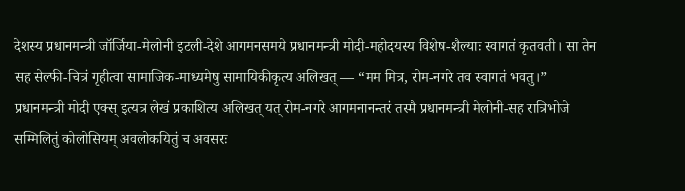देशस्य प्रधानमन्त्री जॉर्जिया-मेलोनी इटली-देशे आगमनसमये प्रधानमन्त्री मोदी-महोदयस्य विशेष-शैल्याः स्वागतं कृतवती। सा तेन सह सेल्फी-चित्रं गृहीत्वा सामाजिक-माध्यमेषु सामायिकीकृत्य अलिखत् — “मम मित्र, रोम-नगरे तव स्वागतं भवतु।”
प्रधानमन्त्री मोदी एक्स् इत्यत्र लेखं प्रकाशित्य अलिखत् यत् रोम-नगरे आगमनानन्तरं तस्मै प्रधानमन्त्री मेलोनी-सह रात्रिभोजे सम्मिलितुं कोलोसियम् अवलोकयितुं च अवसरः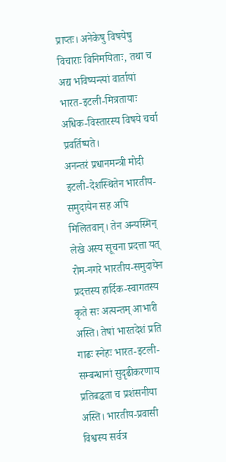प्राप्तः। अनेकेषु विषयेषु विचाराः विनिमयिताः, तथा च अद्य भविष्यन्त्यां वार्तायां भारत-इटली-मित्रतायाः अधिक-विस्तारस्य विषये चर्चा प्रवर्तिष्यते।
अनन्तरं प्रधानमन्त्री मोदी इटली-देशस्थितेन भारतीय-समुदायेन सह अपि मिलितवान्। तेन अन्यस्मिन् लेखे अस्य सूचना प्रदत्ता यत् रोम-नगरे भारतीय-समुदायेन प्रदत्तस्य हार्दिक-स्वागतस्य कृते सः अत्यन्तम् आभारी अस्ति। तेषां भारतदेशं प्रति गाढः स्नेहः भारत-इटली-सम्बन्धानां सुदृढीकरणाय प्रतिबद्धता च प्रशंसनीया अस्ति। भारतीय-प्रवासी विश्वस्य सर्वत्र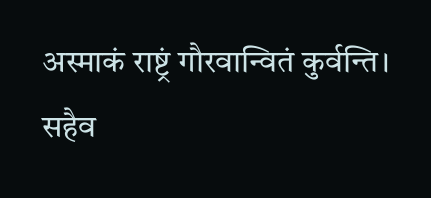अस्माकं राष्ट्रं गौरवान्वितं कुर्वन्ति।
सहैव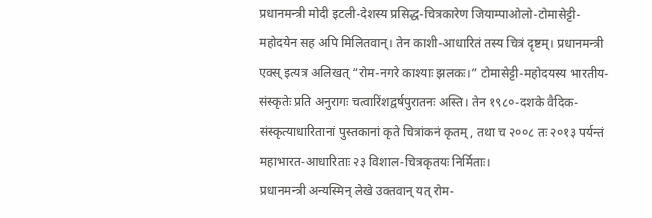प्रधानमन्त्री मोदी इटली-देशस्य प्रसिद्ध-चित्रकारेण जियाम्पाओलो-टोमासेट्टी-महोदयेन सह अपि मिलितवान्। तेन काशी-आधारितं तस्य चित्रं दृष्टम्। प्रधानमन्त्री एक्स् इत्यत्र अलिखत् “रोम-नगरे काश्याः झलकः।” टोमासेट्टी-महोदयस्य भारतीय-संस्कृतेः प्रति अनुरागः चत्वारिंशद्वर्षपुरातनः अस्ति। तेन १९८०-दशके वैदिक-संस्कृत्याधारितानां पुस्तकानां कृते चित्रांकनं कृतम्, तथा च २००८ तः २०१३ पर्यन्तं महाभारत-आधारिताः २३ विशाल-चित्रकृतयः निर्मिताः।
प्रधानमन्त्री अन्यस्मिन् लेखे उक्तवान् यत् रोम-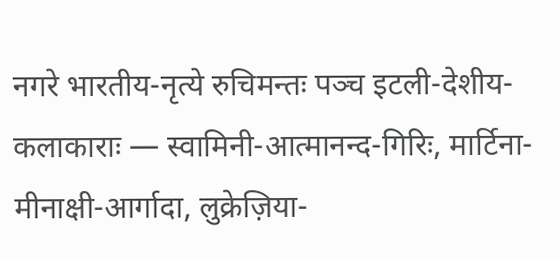नगरे भारतीय-नृत्ये रुचिमन्तः पञ्च इटली-देशीय-कलाकाराः — स्वामिनी-आत्मानन्द-गिरिः, मार्टिना-मीनाक्षी-आर्गादा, लुक्रेज़िया-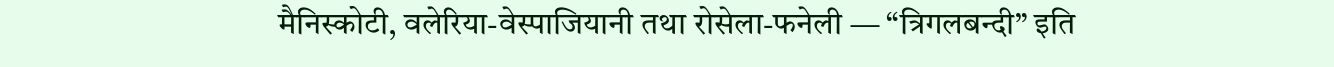मैनिस्कोटी, वलेरिया-वेस्पाजियानी तथा रोसेला-फनेली — “त्रिगलबन्दी” इति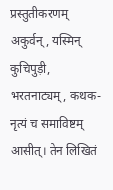प्रस्तुतीकरणम् अकुर्वन्, यस्मिन् कुचिपुड़ी, भरतनाट्यम्, कथक-नृत्यं च समाविष्टम् आसीत्। तेन लिखितं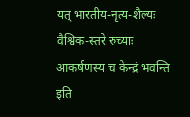यत् भारतीय-नृत्य-शैल्यः वैश्विक-स्तरे रुच्याः आकर्षणस्य च केन्द्रं भवन्ति इति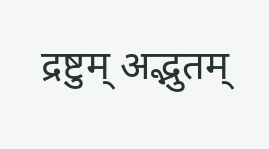द्रष्टुम् अद्भुतम्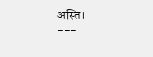अस्ति।
---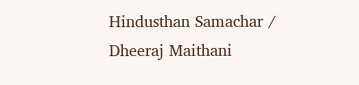Hindusthan Samachar / Dheeraj Maithani